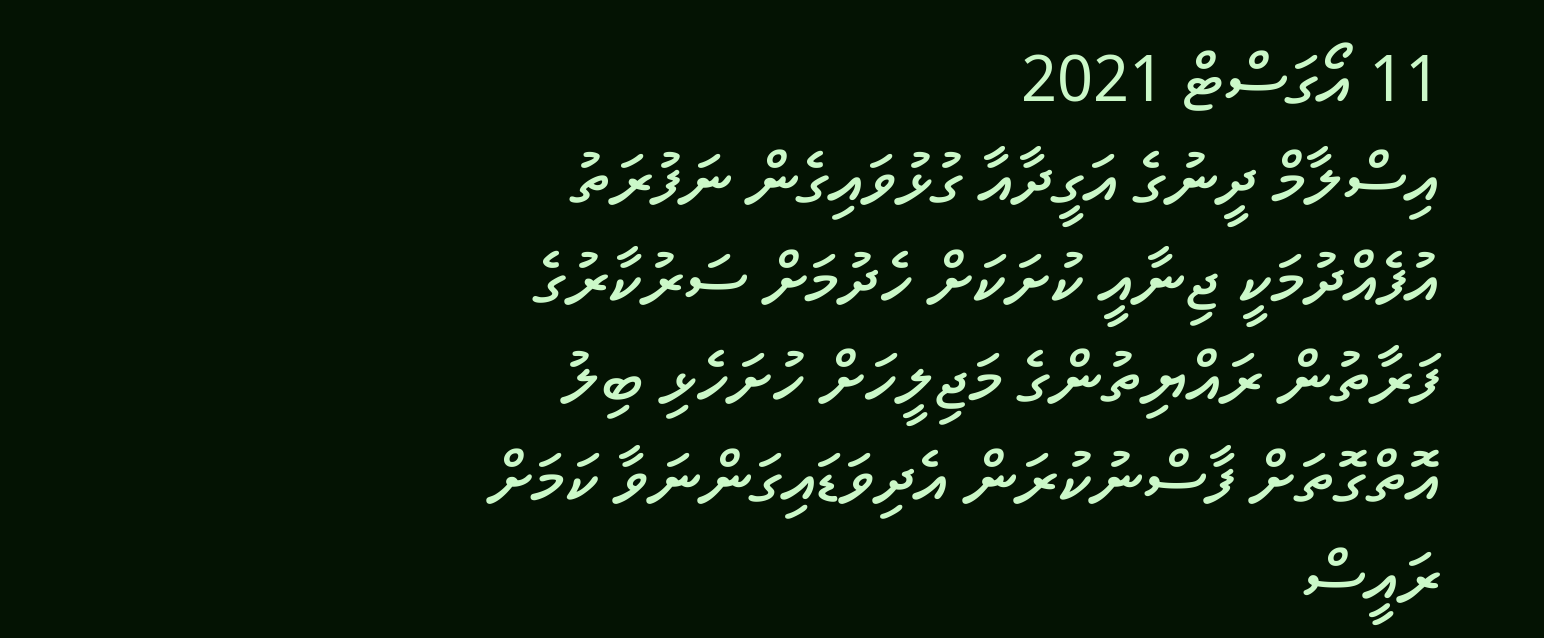11 އޯގަސްޓް 2021
އިސްލާމް ދީނުގެ އަގީދާއާ ގުޅުވައިގެން ނަފުރަތު އުފެއްދުމަކީ ޖިނާއީ ކުށަކަށް ހެދުމަށް ސަރުކާރުގެ ފަރާތުން ރައްޔިތުންގެ މަޖިލީހަށް ހުށަހެޅި ބިލު އޮތްގޮތަށް ފާސްނުކުރަން އެދިވަޑައިގަންނަވާ ކަމަށް ރައީސް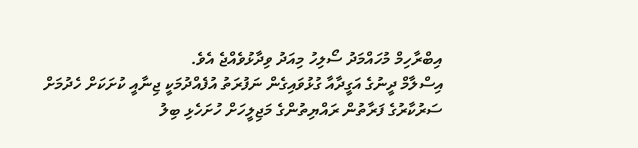އިބްރާހިމް މުހައްމަދު ސޯލިހު މިއަދު ވިދާޅުވެއްޖެ އެވެ.
އިސްލާމް ދީނުގެ އަގީދާއާ ގުޅުވައިގެން ނަފުރަތު އުފެއްދުމަކީ ޖިނާއީ ކުށަކަށް ހެދުމަށް ސަރުކާރުގެ ފަރާތުން ރައްޔިތުންގެ މަޖިލީހަށް ހުށަހެޅި ބިލު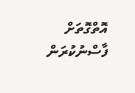އޮތްގޮތަށް ފާސްނުކުރަން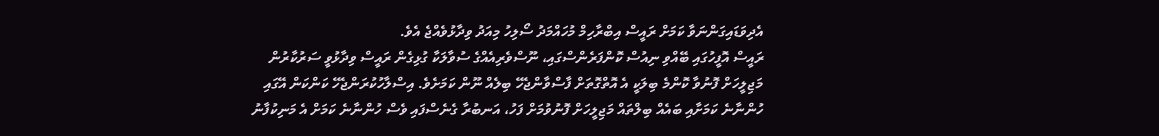އެދިވަޑައިގަންނަވާ ކަމަށް ރައީސް އިބްރާހިމް މުހައްމަދު ސޯލިހު މިއަދު ވިދާޅުވެއްޖެ އެވެ.
ރައީސް އޮފީހުގައި ބޭއްވި ނިއުސް ކޮންފަރެންސްގައި، ނޫސްވެރިއެއްގެ ސުވާލަކާ ގުޅިގެން ރައީސް ވިދާޅުވީ ސަރުކާރުން މަޖިލީހަށް ފޮނުވާ ކޮންމެ ބިލަކީ އެ އޮތްގޮތަށް ފާސްވާންޖެހޭ ބިލެއް ނޫން ކަމަށެވެ. އިސްލާހުކުރަންޖެހޭ ކަންކަން އޭގައި ހުންނާނެ ކަމަށާއި ބައެއް ބިލްތައް މަޖިލީހަށް ފޮނުވުމަށް ފަހު، އަނބުރާ ގެނެސްފައި ވެސް ހުންނާނެ ކަމަށް އެ މަނިކުފާނު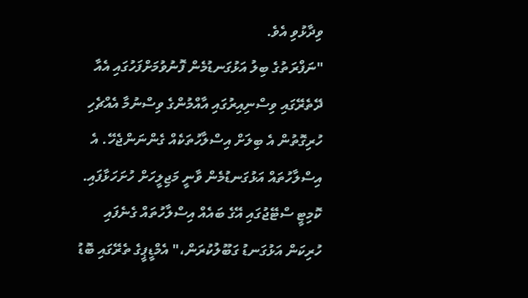ވިދާޅުވި އެވެ.
"ނަފްރަތުގެ ބިލު އަޅުގަނޑުމެން ފޮނުވުމަށްފަހުގައި އެއާ ދޭތެރޭގައި ވިސްނިއިރުގައި އާއްމުންގެ ވިސްނުމާ އެއްޗެހި ހުރިގޮތުން އެ ބިލަށް އިސްލާހުތަކެއް ގެންނަންޖެހޭ. އެ އިސްލާހުތައް އަޅުގަނޑުމެން ވާނީ މަޖިލީހަށް ހުށަހަޅާފައި. ކޮމިޓީ ސްޓޭޖުގައި އޭގެ ބައެއް އިސްލާހުތައް ގެނެފައި ހުރިކަން އަޅުގަނޑު ގަބޫލުކުރަން،" އެމްޑީޕީގެ ތެރޭގައި ބޮޑު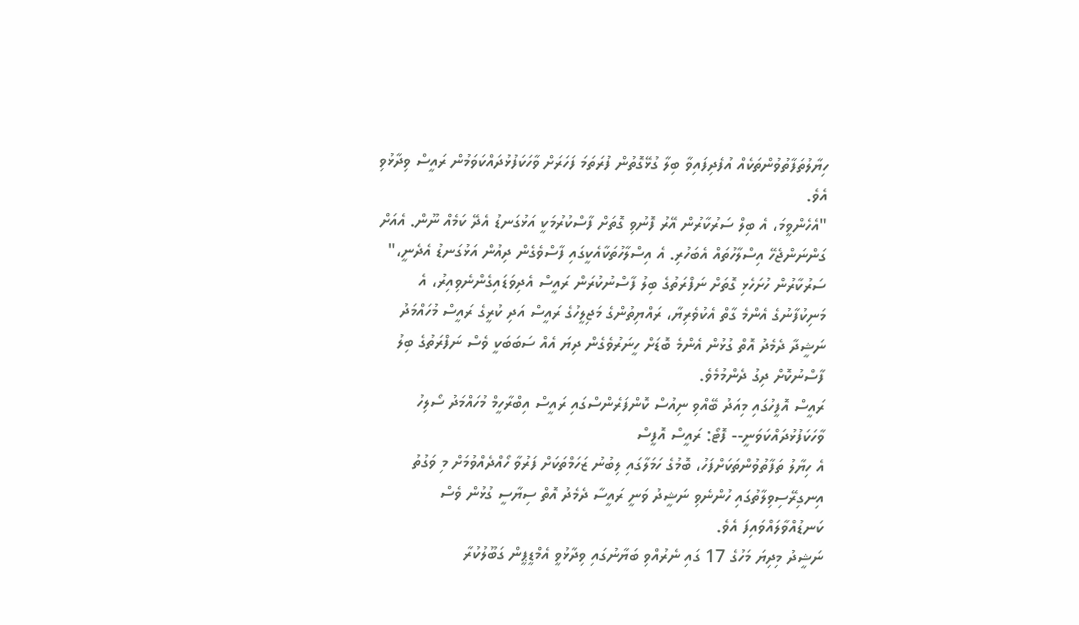ހިޔާލުތަފާތުވުންތަކެއް އުފެދިފައިވާ ބިލާ ގުޅޭގޮތުން ފުރަތަމަ ފަހަރަށް ވާހަކަފުޅުދައްކަވަމުން ރައީސް ވިދާޅުވި އެވެ.
"އެހެންވީމަ، އެ ބިލް ސަރުކާރުން އޭރު ފޮނުވި ގޮތަށް ފާސްކުރުމަކީ އަޅުގަނޑު އެދޭ ކަމެއް ނޫން. އެއަށް ގަންނަންޖެހޭ އިސްލާހުތައް އެބަހުރި. އެ އިސްލާހުތަކާއެކީގައި ފާސްވެގެން ދިއުން އަޅުގަނޑު އެދެނީ،"
ސަރުކާރުން ހުށަހެޅި ގޮތަށް ނަފްރަތުގެ ބިލު ފާސްނުކުރަން ރައީސް އެދިވަޑައިގެންނެވިއިރު، އެ މަނިކުފާނުގެ އެންމެ ގާތް އެކުވެރިޔާ، ރައްޔިތުންގެ މަޖިލީހުގެ ރައީސް އަދި ކުރީގެ ރައީސް މުހައްމަދު ނަޝީދާ ދެމެދު އޮތް ގުޅުން އެންމެ ބޮޑަށް ހީނަރުވެގެން ދިޔަ އެއް ސަބަބަކީ ވެސް ނަފްރަތުގެ ބިލު ފާސްނުކޮށް ދިގު ދެންމުމެވެ.
ރައީސް އޮފީހުގައި މިއަދު ބޭއްވި ނިއުސް ކޮންފަރެންސްގައި ރައީސް އިބްރާހީމް މުހައްމަދު ސޯލިހު ވާހަކަފުޅުދައްކަވަނީ-- ފޮޓޯ: ރައީސް އޮފީސް
އެ ހިޔާލު ތަފާތުވުންތަކަށްފަހު، ބޮމުގެ ހަމަލާގައި ލިބުނު ޒަހަމްތަކަށް ފަރުވާ ހޯއްދެއްވުމަށް މި ވަގުތު އިނގިރޭސިވިލާތުގައި ހުންނެވި ނަޝީދު ވަނީ ރައީސާ ދެމެދު އޮތް ސިޔާސީ ގުޅުން ވެސް ކަނޑުއްވާލައްވައިފަ އެވެ.
ނަޝީދު މިދިޔަ މަހުގެ 17 ގައި ނެރުއްވި ބަޔާނުގައި ވިދާޅުވީ އެމްޑީޕީން ގަބޫލުކުރާ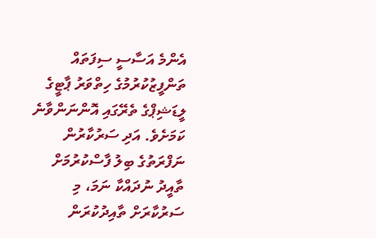އެންމެ އަސާސީ ސިފަތައް ތަންފީޒުކުރުމުގެ ހިތްވަރު ޕާޓީގެ ލީޑަޝިޕްގެ ތެރޭގައި އޮންނަންވާނެ ކަމަށެވެ. އަދި ސަރުކާރުން ނަފްރަތުގެ ބިލު ފާސްކުރުމަށް ތާއީދު ނުދައްކާ ނަމަ، މި ސަރުކާރަށް ތާއިދުކުރަން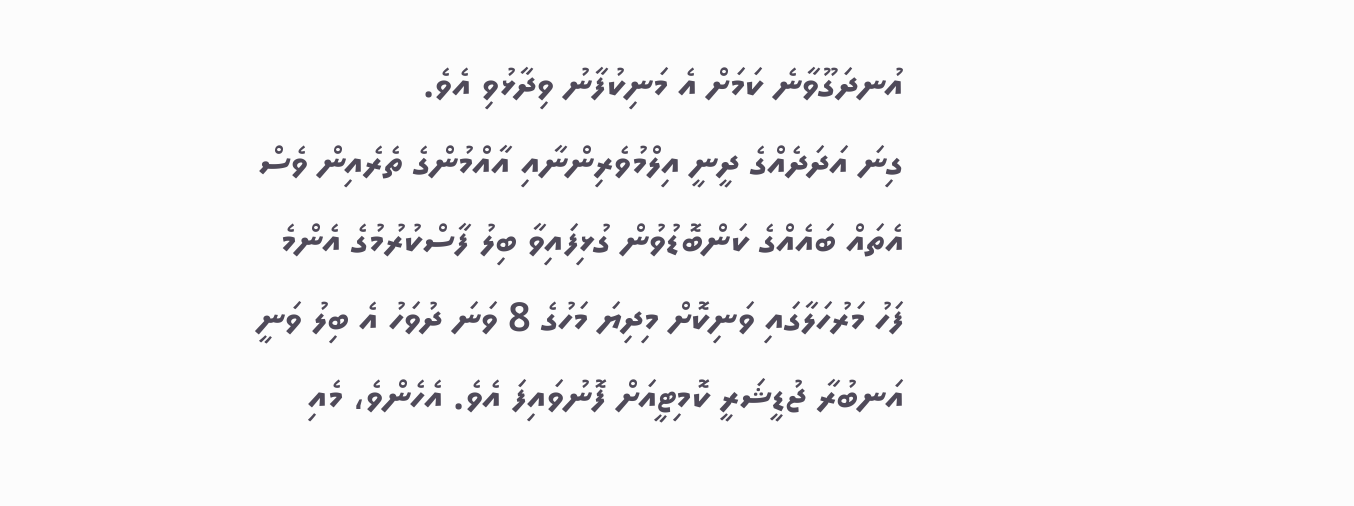އުނދަގޫވާނެ ކަމަށް އެ މަނިކުފާނު ވިދާޅުވި އެވެ.
ގިނަ އަދަދެއްގެ ދީނީ އިލްމުވެރިންނާއި އާއްމުންގެ ތެރެއިން ވެސް އެތައް ބައެއްގެ ކަންބޮޑުވުން ގުޅިފައިވާ ބިލު ފާސްކުރުމުގެ އެންމެ ފަހު މަރުހަލާގައި ވަނިކޮށް މިދިޔަ މަހުގެ 8 ވަނަ ދުވަހު އެ ބިލު ވަނީ އަނބުރާ ޖުޑީޝަރީ ކޮމިޓީއަށް ފޮނުވައިފަ އެވެ. އެހެންވެ، މެއި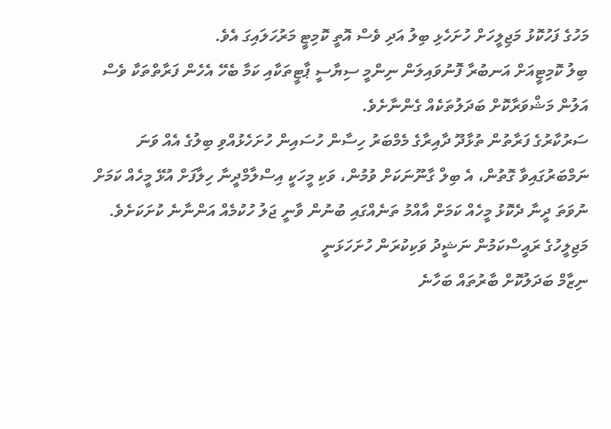މަހުގެ ފަހުކޮޅު މަޖިލީހަށް ހުށަހެޅި ބިލު އަދި ވެސް އޮތީ ކޮމިޓީ މަރުހަލައިގަ އެވެ.
ބިލު ކޮމިޓީއަށް އަނބުރާ ފޮނުވައިލަން ނިންމީ ސިޔާސީ ޕާޓީތަކާއި ކަމާ ބެހޭ އެހެން ފަރާތްތަކާ ވެސް އަލުން މަޝްވަރާކޮށް ބަދަލުތަކެއް ގެންނާށެވެ.
ސަރުކާރުގެ ފަރާތުން ތުޅާދޫ ދާއިރާގެ މެމްބަރު ހިސާން ހުސައިން ހުށަހެޅުއްވި ބިލުގެ އެއް ވަނަ ނަމްބަރުގައިވާ ގޮތުން، އެ ބިލް ގާނޫނަކަށް ވުމުން، ވަކި މީހަކީ އިސްލާމްދީނާ ހިލާފަށް އުޅޭ މީހެއް ކަމަށް ނުވަތަ ދީނާ ދެކޮޅު މީހެއް ކަމަށް އާއްމު ތަނެއްގައި ބުނުން ވާނީ ޖަލު ހުކުމެއް އަންނާނެ ކުށަކަށެވެ.
މަޖިލީހުގެ ރައީސްކަމުން ނަޝީދު ވަކިކުރަން ހުށަހަޅަނީ
ނިޒާމް ބަދަލުކޮށް ބާރުތައް ބަހާނެ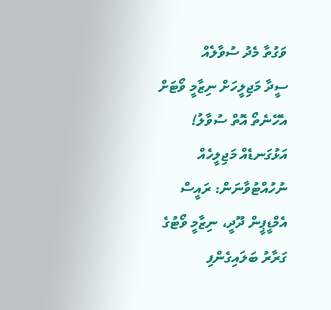ވަގުތާ މެދު ސުވާލެއް
ސީދާ މަޖިލީހަށް ނިޒާމީ ވޯޓަށް އެހޭނެތޯ އޮތް ސުވާލު!
އަޅުގަނޑެއް މަޖިލީހެއް ނުހުއްޓުވާނަން: ރައީސް
އެމްޑީޕީން ދޫދީ، ނިޒާމީ ވޯޓުގެ ގަރާރު ބަލައިގެންފި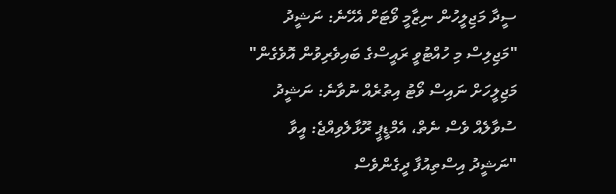ސީދާ މަޖިލީހުން ނިޒާމީ ވޯޓަށް އެހޭނެ: ނަޝީދު
"މަޖިލިސް މި ހުއްޓުވީ ރައީސްގެ ބައިވެރިވުން އޮވެގެން"
މަޖިލީހަށް ނައިސް ވޯޓު އިތުރެއް ނުވާނެ: ނަޝީދު
ސުވާލެއް ވެސް ނެތް، އެމްޑީޕީ ރޫޅާލެވިއްޖެ: އީވާ
"ނަޝީދު އިސްތިއުފާ ދީގެންވެސް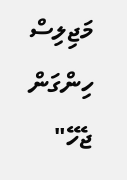މަޖިލިސް ހިންގަން ޖެހޭ"